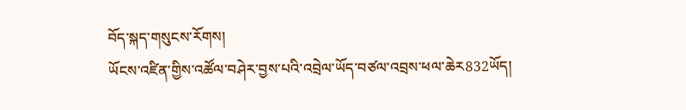བོད་སྐད་གསུངས་རོགས།
ཡོངས་འཛིན་གྱིས་འཚོལ་བཤེར་བྱས་པའི་འབྲེལ་ཡོད་བཙལ་འབྲས་ཕལ་ཆེར832ཡོད།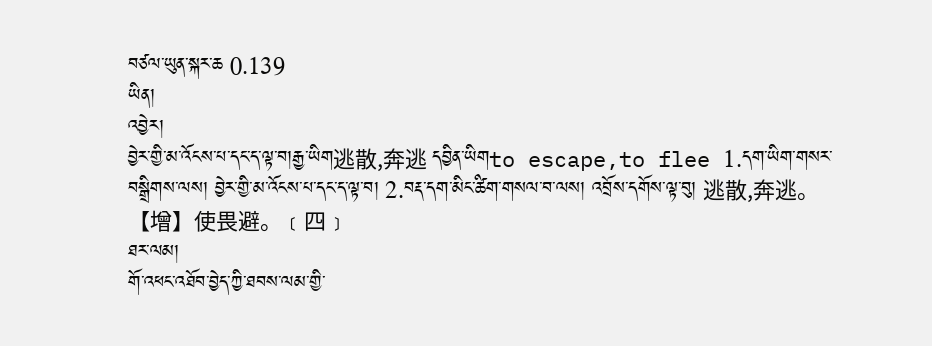བཙལ་ཡུན་སྐར་ཆ 0.139
ཡིན།
འབྱེར།
བྱེར་གྱི་མ་འོངས་པ་དང་ད་ལྟ་བ།རྒྱ་ཡིག逃散,奔逃 དབྱིན་ཡིགto escape,to flee 1.དག་ཡིག་གསར་བསྒྲིགས་ལས། བྱེར་གྱི་མ་འོངས་པ་དང་ད་ལྟ་བ། 2.བརྡ་དག་མིང་ཚིག་གསལ་བ་ལས། འབྲོས་དགོས་ལྟ་བུ། 逃散,奔逃。【增】使畏避。﹝四﹞
ཐར་ལམ།
གོ་འཕང་འཐོབ་བྱེད་ཀྱི་ཐབས་ལམ་གྱི་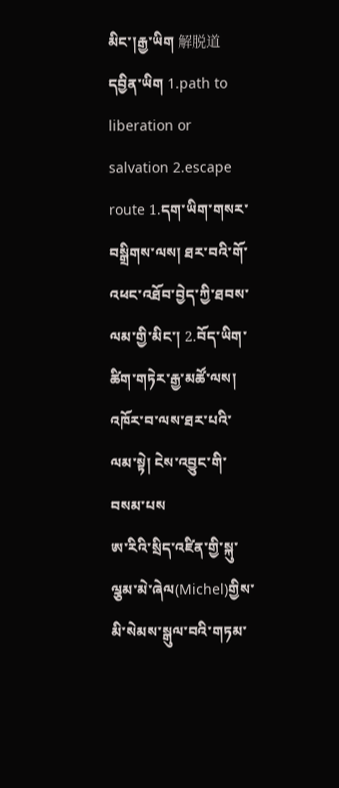མིང་།རྒྱ་ཡིག 解脱道 དབྱིན་ཡིག 1.path to liberation or salvation 2.escape route 1.དག་ཡིག་གསར་བསྒྲིགས་ལས། ཐར་བའི་གོ་འཕང་འཐོབ་བྱེད་ཀྱི་ཐབས་ལམ་གྱི་མིང་། 2.བོད་ཡིག་ཚིག་གཏེར་རྒྱ་མཚོ་ལས། འཁོར་བ་ལས་ཐར་པའི་ལམ་སྟེ། ངེས་འབྱུང་གི་བསམ་པས
ཨ་རིའི་སྲིད་འཛིན་གྱི་སྐུ་ལྕམ་མེ་ཞེལ(Michel)གྱིས་མི་སེམས་སྒུལ་བའི་གཏམ་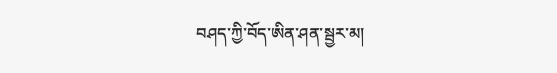བཤད་ཀྱི་བོད་ཨིན་ཤན་སྦྱར་མ།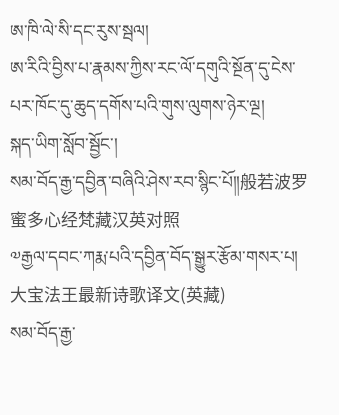ཨ་ཁི་ལེ་སི་དང་རུས་སྦལ།
ཨ་རིའི་བྱིས་པ་རྣམས་ཀྱིས་རང་ལོ་དགུའི་སྔོན་དུ་ངེས་པར་ཁོང་དུ་ཆུད་དགོས་པའི་གུས་ལུགས་ཉེར་ལྔ།
སྐད་ཡིག་སློབ་སྦྱོང་།
སམ་བོད་རྒྱ་དབྱིན་བཞིའི་ཤེས་རབ་སྙིང་པོ།།般若波罗蜜多心经梵藏汉英对照
༧རྒྱལ་དབང་ཀརྨ་པའི་དབྱིན་བོད་སྒྱུར་རྩོམ་གསར་པ། 大宝法王最新诗歌译文(英藏)
སམ་བོད་རྒྱ་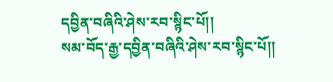དབྱིན་བཞིའི་ཤེས་རབ་སྙིང་པོ།།
སམ་བོད་རྒྱ་དབྱིན་བཞིའི་ཤེས་རབ་སྙིང་པོ།།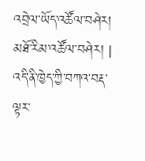འབྲེལ་ཡོད་འཚོལ་བཤེར།
མཐོ་རིམ་འཚོལ་བཤེར། |
འདི་ནི་ཁྱེད་ཀྱི་བཀའ་བརྡ་ལྟར་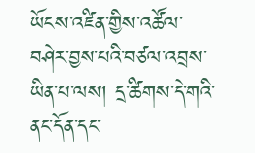ཡོངས་འཛིན་གྱིས་འཚོལ་བཤེར་བྱས་པའི་བཙལ་འབྲས་ཡིན་པ་ལས། དྲ་ཚིགས་དེ་གའི་ནང་དོན་དང་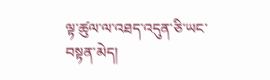ལྟ་ཚུལ་ལ་འཐད་འདུན་ཅི་ཡང་བསྟན་མེད།